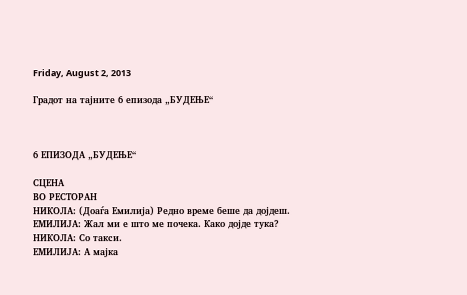Friday, August 2, 2013

Градот на тајните 6 епизода „БУДЕЊЕ“



6 ЕПИЗОДА „БУДЕЊЕ“

СЦЕНА
ВО РЕСТОРАН
НИКОЛА: (Доаѓа Емилија) Редно време беше да дојдеш.
ЕМИЛИЈА: Жал ми е што ме почека. Како дојде тука?
НИКОЛА: Со такси.
ЕМИЛИЈА: А мајка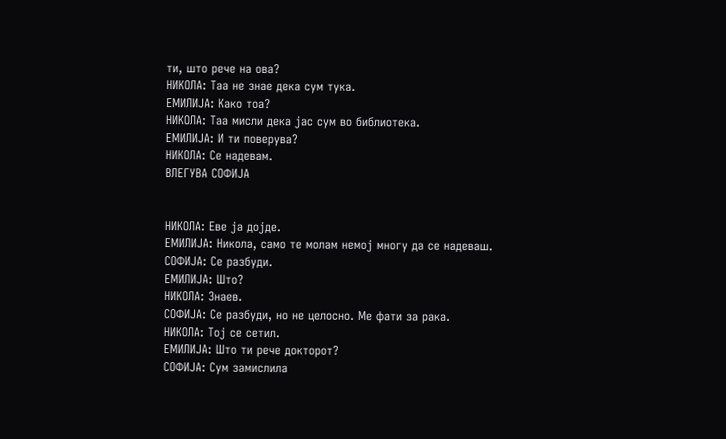ти, што рече на ова?
НИКОЛА: Таа не знае дека сум тука.
ЕМИЛИЈА: Како тоа?
НИКОЛА: Таа мисли дека јас сум во библиотека.
ЕМИЛИЈА: И ти поверува?
НИКОЛА: Се надевам.
ВЛЕГУВА СОФИЈА


НИКОЛА: Еве ја дојде.
ЕМИЛИЈА: Никола, само те молам немој многу да се надеваш.
СОФИЈА: Се разбуди.
ЕМИЛИЈА: Што?
НИКОЛА: Знаев.
СОФИЈА: Се разбуди, но не целосно. Ме фати за рака.
НИКОЛА: Тој се сетил.
ЕМИЛИЈА: Што ти рече докторот?
СОФИЈА: Сум замислила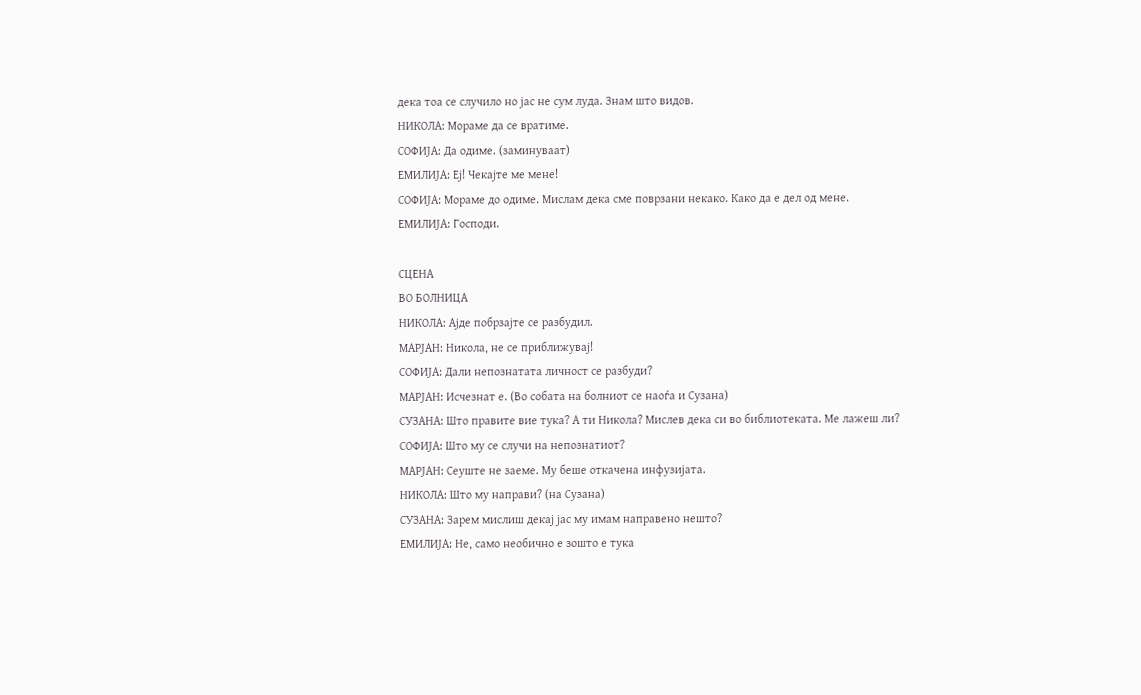дека тоа се случило но јас не сум луда. Знам што видов.
НИКОЛА: Мораме да се вратиме.
СОФИЈА: Да одиме. (заминуваат)
ЕМИЛИЈА: Еј! Чекајте ме мене!
СОФИЈА: Мораме до одиме. Мислам дека сме поврзани некако. Како да е дел од мене.
ЕМИЛИЈА: Господи.

СЦЕНА
ВО БОЛНИЦА
НИКОЛА: Ајде побрзајте се разбудил.
МАРЈАН: Никола, не се приближувај!
СОФИЈА: Дали непознатата личност се разбуди?
МАРЈАН: Исчезнат е. (Во собата на болниот се наоѓа и Сузана)
СУЗАНА: Што правите вие тука? А ти Никола? Мислев дека си во библиотеката. Ме лажеш ли?
СОФИЈА: Што му се случи на непознатиот?
МАРЈАН: Сеуште не заеме. Му беше откачена инфузијата.
НИКОЛА: Што му направи? (на Сузана)
СУЗАНА: Зарем мислиш декај јас му имам направено нешто?
ЕМИЛИЈА: Не, само необично е зошто е тука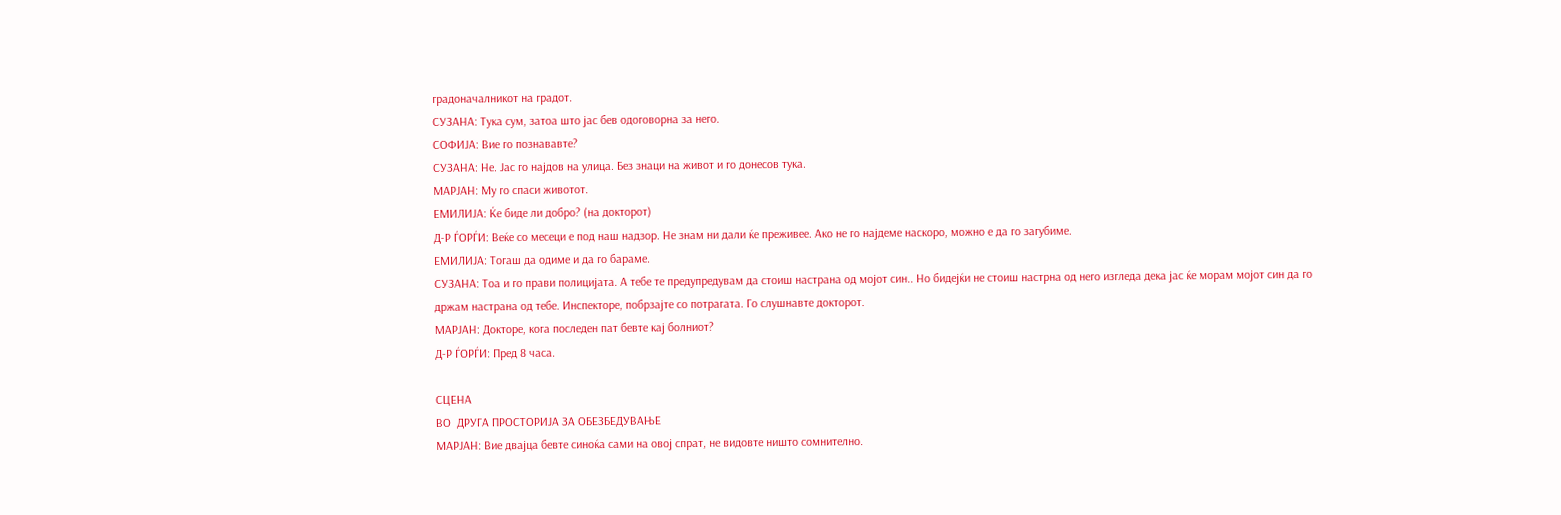градоначалникот на градот.
СУЗАНА: Тука сум, затоа што јас бев одоговорна за него.
СОФИЈА: Вие го познававте?
СУЗАНА: Не. Јас го најдов на улица. Без знаци на живот и го донесов тука.
МАРЈАН: Му го спаси животот.
ЕМИЛИЈА: Ќе биде ли добро? (на докторот)
Д-Р ЃОРЃИ: Веќе со месеци е под наш надзор. Не знам ни дали ќе преживее. Ако не го најдеме наскоро, можно е да го загубиме.
ЕМИЛИЈА: Тогаш да одиме и да го бараме.
СУЗАНА: Тоа и го прави полицијата. А тебе те предупредувам да стоиш настрана од мојот син.. Но бидејќи не стоиш настрна од него изгледа дека јас ќе морам мојот син да го држам настрана од тебе. Инспекторе, побрзајте со потрагата. Го слушнавте докторот.
МАРЈАН: Докторе, кога последен пат бевте кај болниот?
Д-Р ЃОРЃИ: Пред 8 часа.

СЦЕНА
ВО  ДРУГА ПРОСТОРИЈА ЗА ОБЕЗБЕДУВАЊЕ
МАРЈАН: Вие двајца бевте синоќа сами на овој спрат, не видовте ништо сомнително.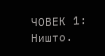ЧОВЕК 1: Ништо.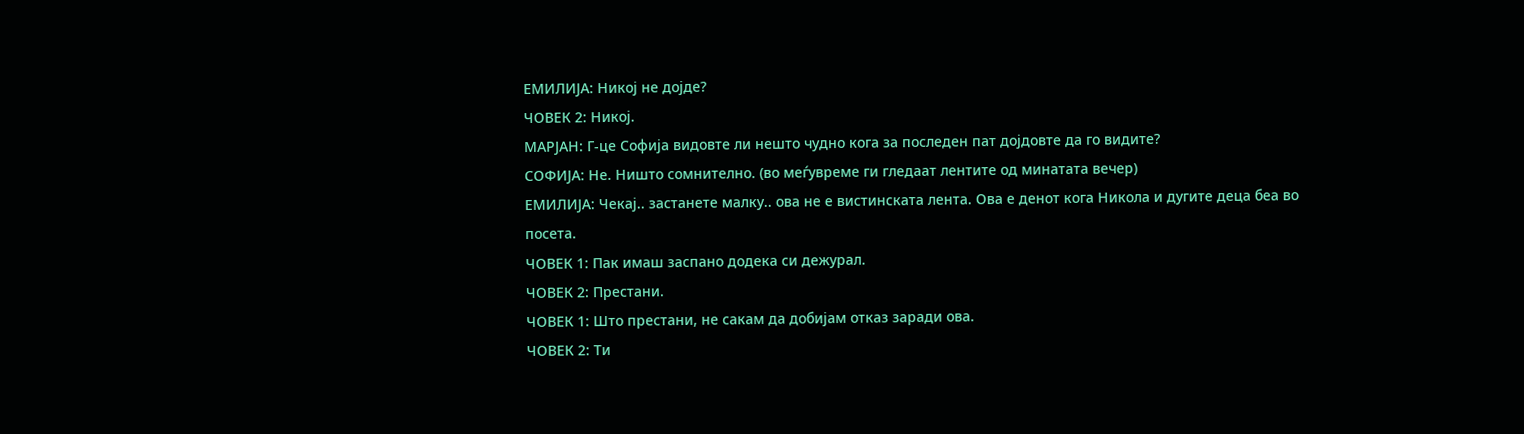ЕМИЛИЈА: Никој не дојде?
ЧОВЕК 2: Никој.
МАРЈАН: Г-це Софија видовте ли нешто чудно кога за последен пат дојдовте да го видите?
СОФИЈА: Не. Ништо сомнително. (во меѓувреме ги гледаат лентите од минатата вечер)
ЕМИЛИЈА: Чекај.. застанете малку.. ова не е вистинската лента. Ова е денот кога Никола и дугите деца беа во посета.
ЧОВЕК 1: Пак имаш заспано додека си дежурал.
ЧОВЕК 2: Престани.
ЧОВЕК 1: Што престани, не сакам да добијам отказ заради ова.
ЧОВЕК 2: Ти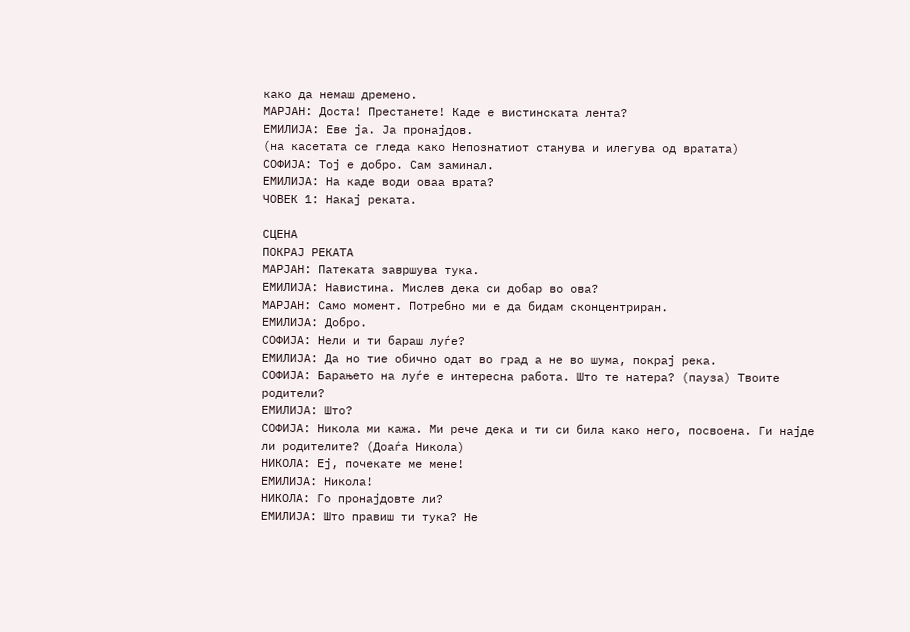како да немаш дремено.
МАРЈАН: Доста! Престанете! Каде е вистинската лента?
ЕМИЛИЈА: Еве ја. Ја пронајдов.
(на касетата се гледа како Непознатиот станува и илегува од вратата)
СОФИЈА: Тој е добро. Сам заминал.
ЕМИЛИЈА: На каде води оваа врата?
ЧОВЕК 1: Накај реката.

СЦЕНА
ПОКРАЈ РЕКАТА
МАРЈАН: Патеката завршува тука.
ЕМИЛИЈА: Навистина. Мислев дека си добар во ова?
МАРЈАН: Само момент. Потребно ми е да бидам сконцентриран.
ЕМИЛИЈА: Добро.
СОФИЈА: Нели и ти бараш луѓе?
ЕМИЛИЈА: Да но тие обично одат во град а не во шума, покрај река.
СОФИЈА: Барањето на луѓе е интересна работа. Што те натера? (пауза) Твоите родители?
ЕМИЛИЈА: Што?
СОФИЈА: Никола ми кажа. Ми рече дека и ти си била како него, посвоена. Ги најде ли родителите? (Доаѓа Никола)
НИКОЛА: Еј, почекате ме мене!
ЕМИЛИЈА: Никола!
НИКОЛА: Го пронајдовте ли?
ЕМИЛИЈА: Што правиш ти тука? Не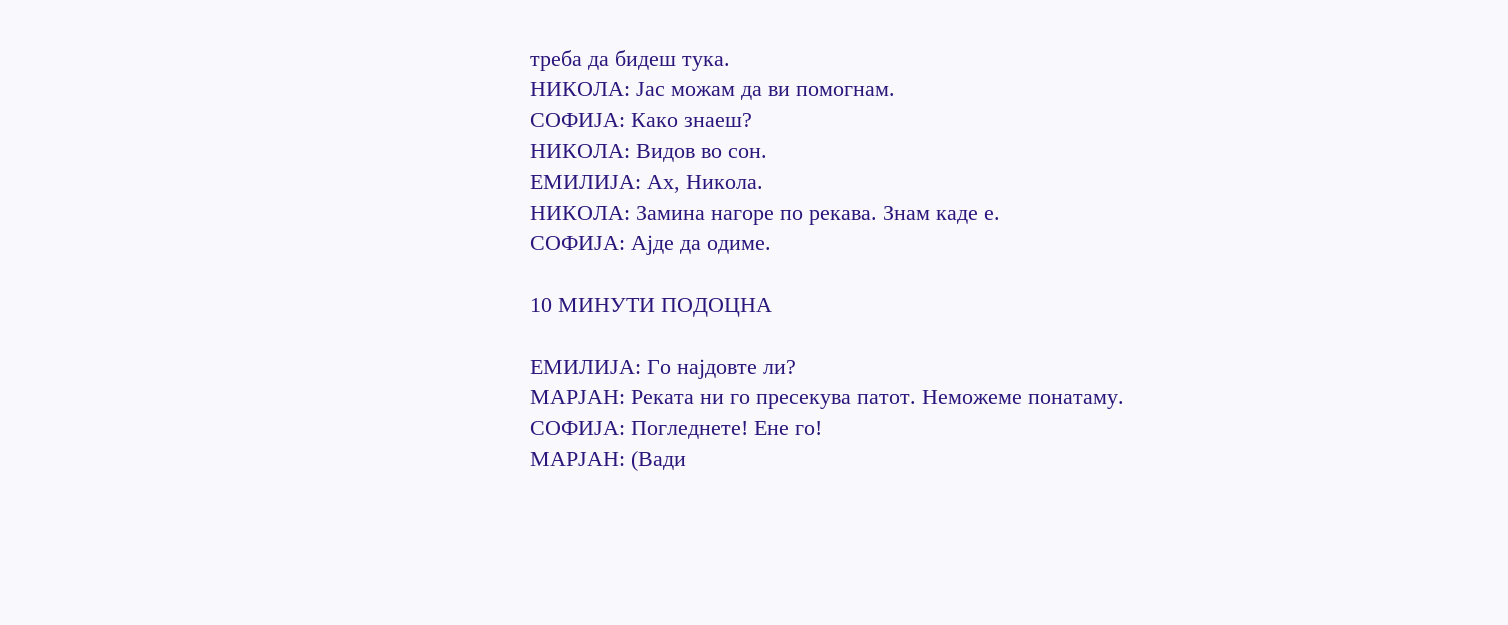треба да бидеш тука.
НИКОЛА: Јас можам да ви помогнам.
СОФИЈА: Како знаеш?
НИКОЛА: Видов во сон.
ЕМИЛИЈА: Ах, Никола.
НИКОЛА: Замина нагоре по рекава. Знам каде е.
СОФИЈА: Ајде да одиме.

10 МИНУТИ ПОДОЦНА

ЕМИЛИЈА: Го најдовте ли?
МАРЈАН: Реката ни го пресекува патот. Неможеме понатаму.
СОФИЈА: Погледнете! Ене го!
МАРЈАН: (Вади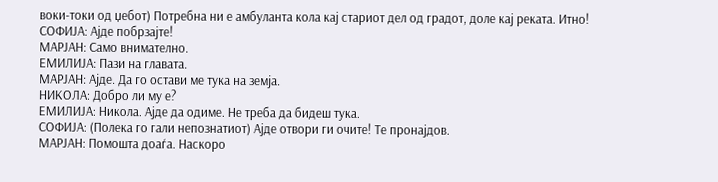воки-токи од џебот) Потребна ни е амбуланта кола кај стариот дел од градот, доле кај реката. Итно!
СОФИЈА: Ајде побрзајте!
МАРЈАН: Само внимателно.
ЕМИЛИЈА: Пази на главата.
МАРЈАН: Ајде. Да го остави ме тука на земја.
НИКОЛА: Добро ли му е?
ЕМИЛИЈА: Никола. Ајде да одиме. Не треба да бидеш тука.
СОФИЈА: (Полека го гали непознатиот) Ајде отвори ги очите! Те пронајдов.
МАРЈАН: Помошта доаѓа. Наскоро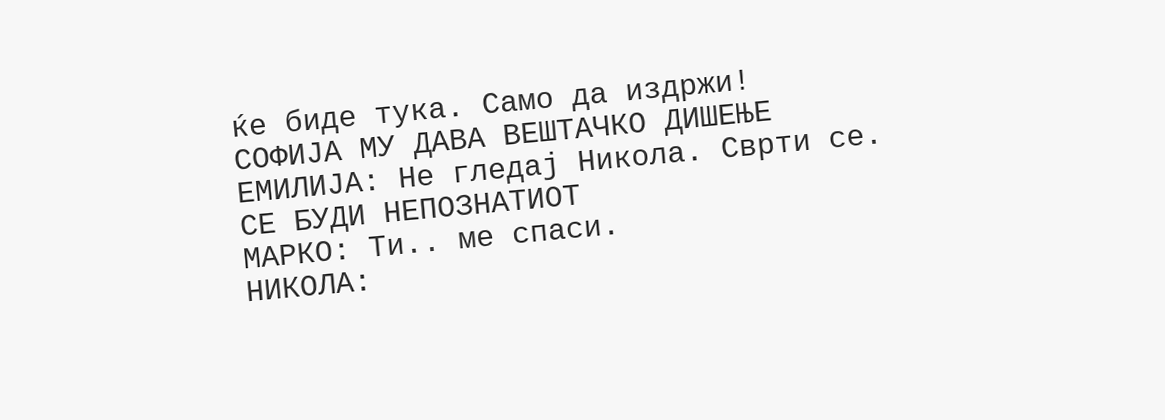ќе биде тука. Само да издржи!
СОФИЈА МУ ДАВА ВЕШТАЧКО ДИШЕЊЕ
ЕМИЛИЈА: Не гледај Никола. Сврти се.
СЕ БУДИ НЕПОЗНАТИОТ
МАРКО: Ти.. ме спаси.
НИКОЛА: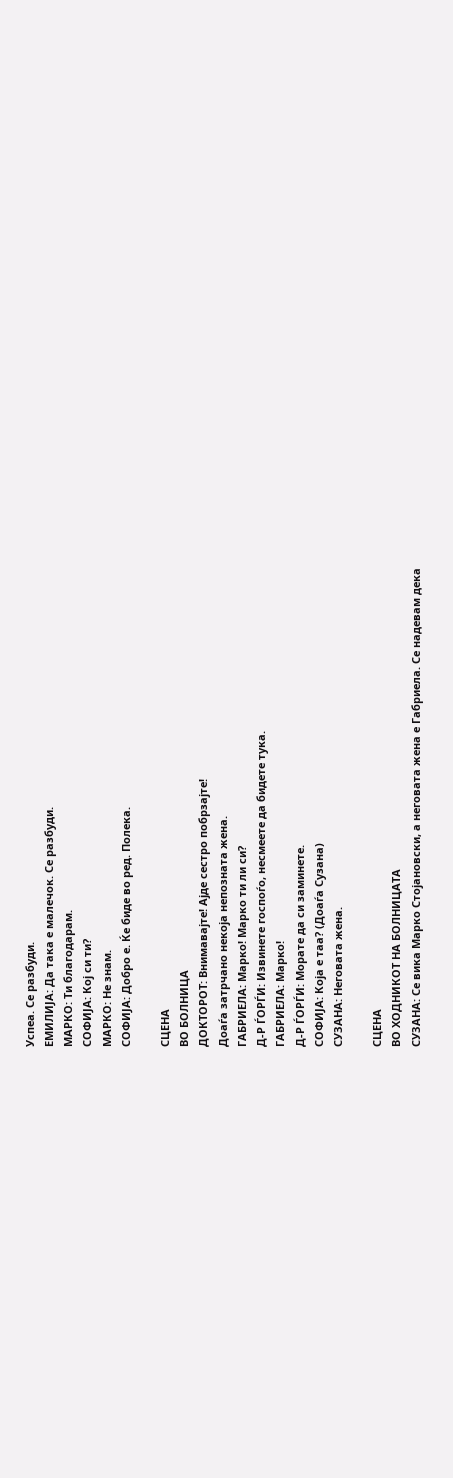Успеа. Се разбуди.
ЕМИЛИЈА: Да така е малечок. Се разбуди.
МАРКО: Ти благодарам.
СОФИЈА: Кој си ти?
МАРКО: Не знам.
СОФИЈА: Добро е. Ќе биде во ред. Полека.

СЦЕНА
ВО БОЛНИЦА
ДОКТОРОТ: Внимавајте! Ајде сестро побрзајте!
Доаѓа затрчано некоја непозната жена.
ГАБРИЕЛА: Марко! Марко ти ли си?
Д-Р ЃОРЃИ: Извинете госпоѓо, несмеете да бидете тука.
ГАБРИЕЛА: Марко!
Д-Р ЃОРЃИ: Морате да си заминете.
СОФИЈА: Која е таа? (Доаѓа Сузана)
СУЗАНА: Неговата жена.

СЦЕНА
ВО ХОДНИКОТ НА БОЛНИЦАТА
СУЗАНА: Се вика Марко Стојановски, а неговата жена е Габриела. Се надевам дека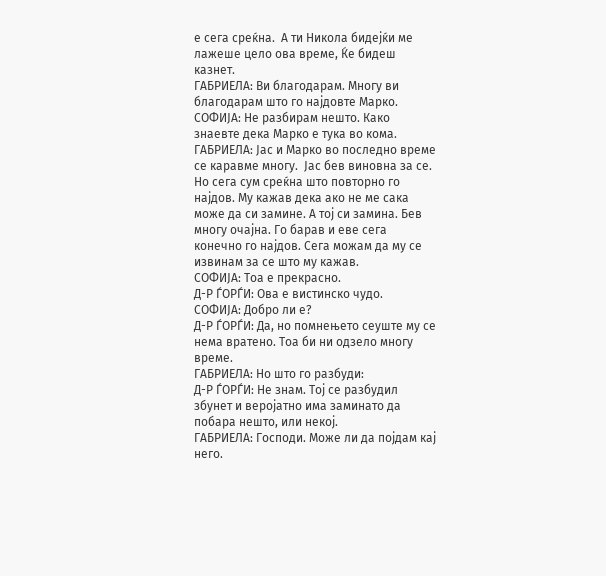е сега среќна.  А ти Никола бидејќи ме лажеше цело ова време, Ќе бидеш казнет.
ГАБРИЕЛА: Ви благодарам. Многу ви благодарам што го најдовте Марко.
СОФИЈА: Не разбирам нешто. Како знаевте дека Марко е тука во кома.
ГАБРИЕЛА: Јас и Марко во последно време се каравме многу.  Јас бев виновна за се. Но сега сум среќна што повторно го најдов. Му кажав дека ако не ме сака може да си замине. А тој си замина. Бев многу очајна. Го барав и еве сега конечно го најдов. Сега можам да му се извинам за се што му кажав.
СОФИЈА: Тоа е прекрасно.
Д-Р ЃОРЃИ: Ова е вистинско чудо.
СОФИЈА: Добро ли е?
Д-Р ЃОРЃИ: Да, но помнењето сеуште му се нема вратено. Тоа би ни одзело многу време.
ГАБРИЕЛА: Но што го разбуди:
Д-Р ЃОРЃИ: Не знам. Тој се разбудил збунет и веројатно има заминато да побара нешто, или некој.
ГАБРИЕЛА: Господи. Може ли да појдам кај него.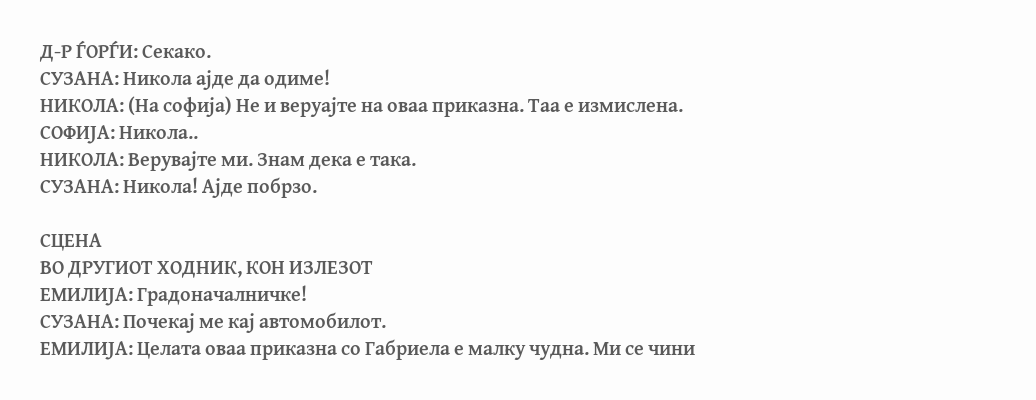Д-Р ЃОРЃИ: Секако.
СУЗАНА: Никола ајде да одиме!
НИКОЛА: (На софија) Не и веруајте на оваа приказна. Таа е измислена.
СОФИЈА: Никола..
НИКОЛА: Верувајте ми. Знам дека е така.
СУЗАНА: Никола! Ајде побрзо.

СЦЕНА
ВО ДРУГИОТ ХОДНИК, КОН ИЗЛЕЗОТ
ЕМИЛИЈА: Градоначалничке!
СУЗАНА: Почекај ме кај автомобилот.
ЕМИЛИЈА: Целата оваа приказна со Габриела е малку чудна. Ми се чини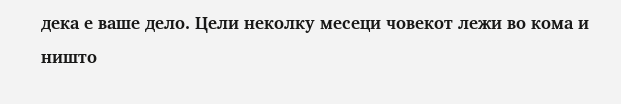дека е ваше дело. Цели неколку месеци човекот лежи во кома и ништо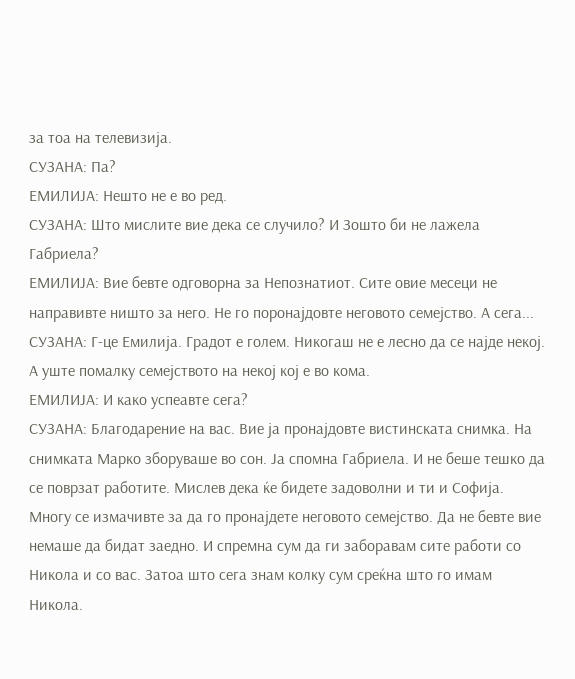за тоа на телевизија.
СУЗАНА: Па?
ЕМИЛИЈА: Нешто не е во ред.
СУЗАНА: Што мислите вие дека се случило? И Зошто би не лажела Габриела?
ЕМИЛИЈА: Вие бевте одговорна за Непознатиот. Сите овие месеци не направивте ништо за него. Не го поронајдовте неговото семејство. А сега...
СУЗАНА: Г-це Емилија. Градот е голем. Никогаш не е лесно да се најде некој. А уште помалку семејството на некој кој е во кома.
ЕМИЛИЈА: И како успеавте сега?
СУЗАНА: Благодарение на вас. Вие ја пронајдовте вистинската снимка. На снимката Марко зборуваше во сон. Ја спомна Габриела. И не беше тешко да се поврзат работите. Мислев дека ќе бидете задоволни и ти и Софија. Многу се измачивте за да го пронајдете неговото семејство. Да не бевте вие немаше да бидат заедно. И спремна сум да ги заборавам сите работи со Никола и со вас. Затоа што сега знам колку сум среќна што го имам Никола.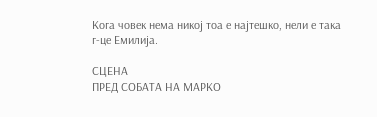Кога човек нема никој тоа е најтешко, нели е така г-це Емилија.

СЦЕНА
ПРЕД СОБАТА НА МАРКО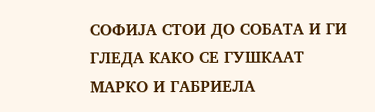СОФИЈА СТОИ ДО СОБАТА И ГИ ГЛЕДА КАКО СЕ ГУШКААТ МАРКО И ГАБРИЕЛА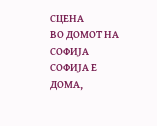СЦЕНА
ВО ДОМОТ НА СОФИЈА
СОФИЈА Е ДОМА,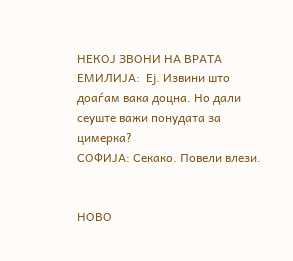НЕКОЈ ЗВОНИ НА ВРАТА
ЕМИЛИЈА:  Еј. Извини што доаѓам вака доцна. Но дали сеуште важи понудата за цимерка?
СОФИЈА: Секако. Повели влези.


НОВО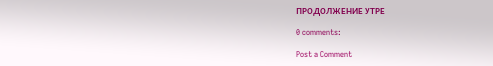ПРОДОЛЖЕНИЕ УТРЕ

0 comments:

Post a Comment